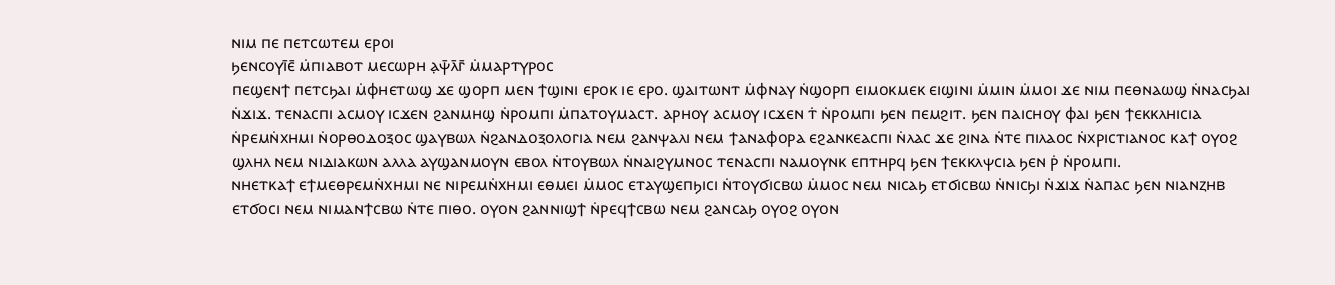ⲛⲓⲙ ⲡⲉ ⲡⲉⲧⲥⲱⲧⲉⲙ ⲉⲣⲟⲓ
ϧⲉⲛⲥⲟⲩⲓ̄ⲉ̄ ⲙ̇ⲡⲓⲁⲃⲟⲧ ⲙⲉⲥⲱⲣⲏ ⲁ̣ⲯ̄ⲗ̄ⲅ̄ ⲙ̇ⲙⲁⲣⲧⲩⲣⲟⲥ
ⲡⲉϣⲉⲛϯ ⲡⲉⲧⲥϧⲁⲓ ⲙ̇ⲫⲏⲉⲧⲱϣ ϫⲉ ϣⲟⲣⲡ ⲙⲉⲛ ϯϣⲓⲛⲓ ⲉⲣⲟⲕ ⲓⲉ ⲉⲣⲟ. ϣⲁⲓⲧⲱⲛⲧ ⲙ̇ⲫⲛⲁⲩ ⲛ̇ϣⲟⲣⲡ ⲉⲓⲙⲟⲕⲙⲉⲕ ⲉⲓϣⲓⲛⲓ ⲙ̇ⲙⲓⲛ ⲙ̇ⲙⲟⲓ ϫⲉ ⲛⲓⲙ ⲡⲉⲑⲛⲁⲱϣ ⲛ̇ⲛⲁⲥϧⲁⲓ ⲛ̇ϫⲓϫ. ⲧⲉⲛⲁⲥⲡⲓ ⲁⲥⲙⲟⲩ ⲓⲥϫⲉⲛ ϩⲁⲛⲙⲏϣ ⲛ̇ⲣⲟⲙⲡⲓ ⲙ̇ⲡⲁⲧⲟⲩⲙⲁⲥⲧ. ⲁⲣⲏⲟⲩ ⲁⲥⲙⲟⲩ ⲓⲥϫⲉⲛ ⲧ̇ ⲛ̇ⲣⲟⲙⲡⲓ ϧⲉⲛ ⲡⲉⲙϩⲓⲧ. ϧⲉⲛ ⲡⲁⲓⲥⲏⲟⲩ ⲫⲁⲓ ϧⲉⲛ ϯⲉⲕⲕⲗⲏⲓⲥⲓⲁ ⲛ̇ⲣⲉⲙⲛ̇ⲭⲏⲙⲓ ⲛ̇ⲟⲣⲑⲟⲇⲟⲝⲟⲥ ϣⲁⲩⲃⲱⲗ ⲛ̇ϩⲁⲛⲇⲟⲝⲟⲗⲟⲅⲓⲁ ⲛⲉⲙ ϩⲁⲛⲯⲁⲗⲓ ⲛⲉⲙ ϯⲁⲛⲁⲫⲟⲣⲁ ⲉϩⲁⲛⲕⲉⲁⲥⲡⲓ ⲛ̇ⲗⲁⲥ ϫⲉ ϩⲓⲛⲁ ⲛ̇ⲧⲉ ⲡⲓⲗⲁⲟⲥ ⲛ̇ⲭⲣⲓⲥⲧⲓⲁⲛⲟⲥ ⲕⲁϯ ⲟⲩⲟϩ ϣⲗⲏⲗ ⲛⲉⲙ ⲛⲓⲇⲓⲁⲕⲱⲛ ⲁⲗⲗⲁ ⲁⲩϣⲁⲛⲙⲟⲩⲛ ⲉⲃⲟⲗ ⲛ̇ⲧⲟⲩⲃⲱⲗ ⲛ̇ⲛⲁⲓϩⲩⲙⲛⲟⲥ ⲧⲉⲛⲁⲥⲡⲓ ⲛⲁⲙⲟⲩⲛⲕ ⲉⲡⲧⲏⲣϥ ϧⲉⲛ ϯⲉⲕⲕⲗⲯⲥⲓⲁ ϧⲉⲛ ⲣ̇ ⲛ̇ⲣⲟⲙⲡⲓ.
ⲛⲏⲉⲧⲕⲁϯ ⲉϯⲙⲉⲑⲣⲉⲙⲛ̇ⲭⲏⲙⲓ ⲛⲉ ⲛⲓⲣⲉⲙⲛ̇ⲭⲏⲙⲓ ⲉⲑⲙⲉⲓ ⲙ̇ⲙⲟⲥ ⲉⲧⲁⲩϣⲉⲡϧⲓⲥⲓ ⲛ̇ⲧⲟⲩϭⲓⲥⲃⲱ ⲙ̇ⲙⲟⲥ ⲛⲉⲙ ⲛⲓⲥⲁϧ ⲉⲧϭⲓⲥⲃⲱ ⲛ̇ⲛⲓⲥϧⲓ ⲛ̇ϫⲓϫ ⲛ̇ⲁⲡⲁⲥ ϧⲉⲛ ⲛⲓⲁⲛⲍⲏⲃ ⲉⲧϭⲟⲥⲓ ⲛⲉⲙ ⲛⲓⲙⲁⲛϯⲥⲃⲱ ⲛ̇ⲧⲉ ⲡⲓⲑⲟ. ⲟⲩⲟⲛ ϩⲁⲛⲛⲓϣϯ ⲛ̇ⲣⲉϥϯⲥⲃⲱ ⲛⲉⲙ ϩⲁⲛⲥⲁϧ ⲟⲩⲟϩ ⲟⲩⲟⲛ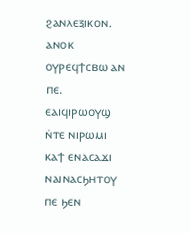ϩⲁⲛⲗⲉⲝⲓⲕⲟⲛ. ⲁⲛⲟⲕ ⲟⲩⲣⲉϥϯⲥⲃⲱ ⲁⲛ ⲡⲉ. ⲉⲁⲓϥⲓⲣⲱⲟⲩϣ ⲛ̇ⲧⲉ ⲛⲓⲣⲱⲙⲓ ⲕⲁϯ ⲉⲛⲁⲥⲁϫⲓ ⲛⲁⲓⲛⲁⲥϧⲏⲧⲟⲩ ⲡⲉ ϧⲉⲛ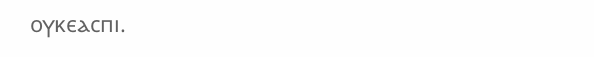ⲟⲩⲕⲉⲁⲥⲡⲓ.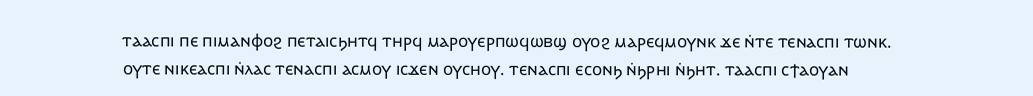ⲧⲁⲁⲥⲡⲓ ⲡⲉ ⲡⲓⲙⲁⲛⲫⲟϩ ⲡⲉⲧⲁⲓⲥϧⲏⲧϥ ⲧⲏⲣϥ ⲙⲁⲣⲟⲩⲉⲣⲡⲱϥⲱⲃϣ ⲟⲩⲟϩ ⲙⲁⲣⲉϥⲙⲟⲩⲛⲕ ϫⲉ ⲛ̇ⲧⲉ ⲧⲉⲛⲁⲥⲡⲓ ⲧⲱⲛⲕ.
ⲟⲩⲧⲉ ⲛⲓⲕⲉⲁⲥⲡⲓ ⲛ̇ⲗⲁⲥ ⲧⲉⲛⲁⲥⲡⲓ ⲁⲥⲙⲟⲩ ⲓⲥϫⲉⲛ ⲟⲩⲥⲏⲟⲩ. ⲧⲉⲛⲁⲥⲡⲓ ⲉⲥⲟⲛϧ ⲛ̇ϧⲣⲏⲓ ⲛ̇ϧⲏⲧ. ⲧⲁⲁⲥⲡⲓ ⲥϯⲁⲟⲩⲁⲛ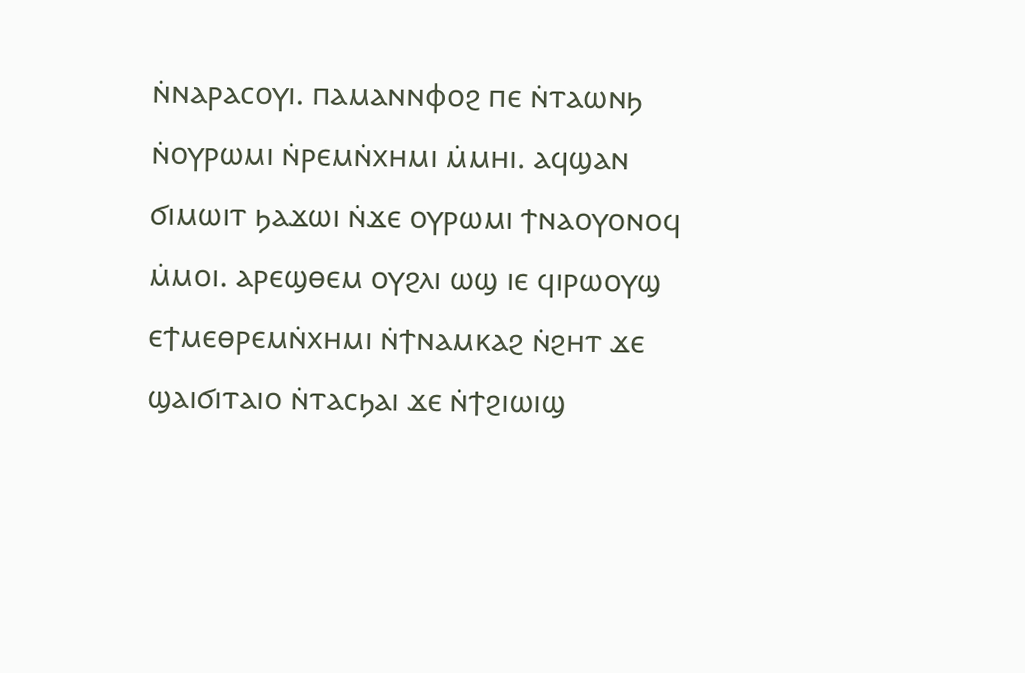ⲛ̇ⲛⲁⲣⲁⲥⲟⲩⲓ. ⲡⲁⲙⲁⲛⲛⲫⲟϩ ⲡⲉ ⲛ̇ⲧⲁⲱⲛϧ ⲛ̇ⲟⲩⲣⲱⲙⲓ ⲛ̇ⲣⲉⲙⲛ̇ⲭⲏⲙⲓ ⲙ̇ⲙⲏⲓ. ⲁϥϣⲁⲛ ϭⲓⲙⲱⲓⲧ ϧⲁϫⲱⲓ ⲛ̇ϫⲉ ⲟⲩⲣⲱⲙⲓ ϯⲛⲁⲟⲩⲟⲛⲟϥ ⲙ̇ⲙⲟⲓ. ⲁⲣⲉϣⲑⲉⲙ ⲟⲩϩⲗⲓ ⲱϣ ⲓⲉ ϥⲓⲣⲱⲟⲩϣ ⲉϯⲙⲉⲑⲣⲉⲙⲛ̇ⲭⲏⲙⲓ ⲛ̇ϯⲛⲁⲙⲕⲁϩ ⲛ̇ϩⲏⲧ ϫⲉ ϣⲁⲓϭⲓⲧⲁⲓⲟ ⲛ̇ⲧⲁⲥϧⲁⲓ ϫⲉ ⲛ̇ϯϩⲓⲱⲓϣ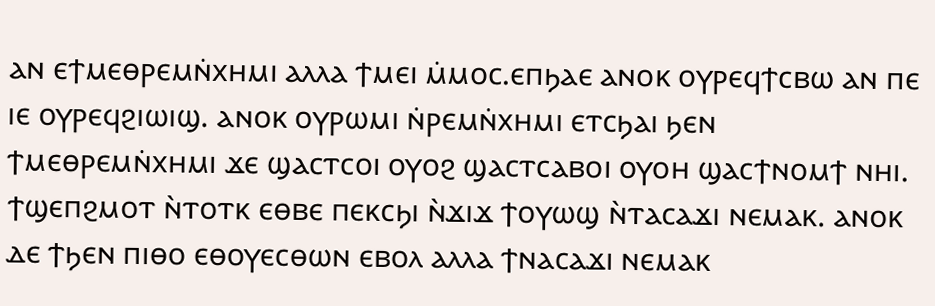ⲁⲛ ⲉϯⲙⲉⲑⲣⲉⲙⲛ̇ⲭⲏⲙⲓ ⲁⲗⲗⲁ ϯⲙⲉⲓ ⲙ̇ⲙⲟⲥ.ⲉⲡϧⲁⲉ ⲁⲛⲟⲕ ⲟⲩⲣⲉϥϯⲥⲃⲱ ⲁⲛ ⲡⲉ ⲓⲉ ⲟⲩⲣⲉϥϩⲓⲱⲓϣ. ⲁⲛⲟⲕ ⲟⲩⲣⲱⲙⲓ ⲛ̇ⲣⲉⲙⲛ̇ⲭⲏⲙⲓ ⲉⲧⲥϧⲁⲓ ϧⲉⲛ ϯⲙⲉⲑⲣⲉⲙⲛ̇ⲭⲏⲙⲓ ϫⲉ ϣⲁⲥⲧⲥⲟⲓ ⲟⲩⲟϩ ϣⲁⲥⲧⲥⲁⲃⲟⲓ ⲟⲩⲟⲏ ϣⲁⲥϯⲛⲟⲙϯ ⲛⲏⲓ.
ϯϣⲉⲡϩⲙⲟⲧ ⲛ̀ⲧⲟⲧⲕ ⲉⲑⲃⲉ ⲡⲉⲕⲥϧⲓ ⲛ̀ϫⲓϫ ϯⲟⲩⲱϣ ⲛ̀ⲧⲁⲥⲁϫⲓ ⲛⲉⲙⲁⲕ. ⲁⲛⲟⲕ ⲇⲉ ϯϧⲉⲛ ⲡⲓⲑⲟ ⲉⲑⲟⲩⲉⲥⲑⲱⲛ ⲉⲃⲟⲗ ⲁⲗⲗⲁ ϯⲛⲁⲥⲁϫⲓ ⲛⲉⲙⲁⲕ